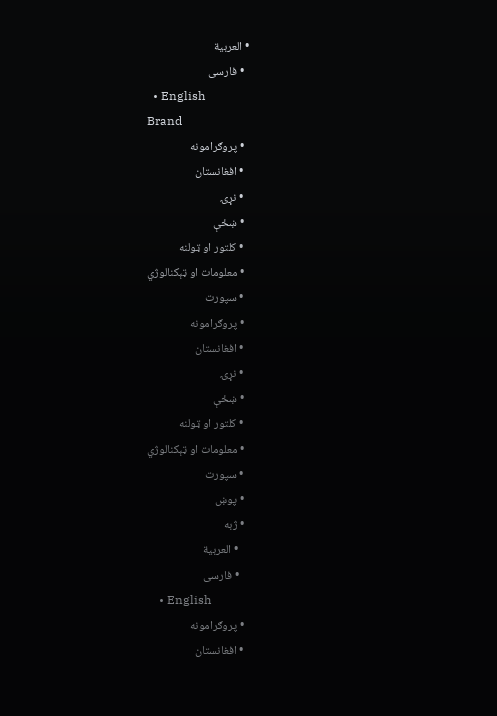• العربية
  • فارسی
  • English
Brand
  • پروګرامونه
  • افغانستان
  • نړۍ
  • ښځې
  • کلتور او ټولنه
  • معلومات او ټېکنالوژي
  • سپورت
  • پروګرامونه
  • افغانستان
  • نړۍ
  • ښځې
  • کلتور او ټولنه
  • معلومات او ټېکنالوژي
  • سپورت
  • پوښ
  • ژبه
    • العربية
    • فارسی
    • English
  • پروګرامونه
  • افغانستان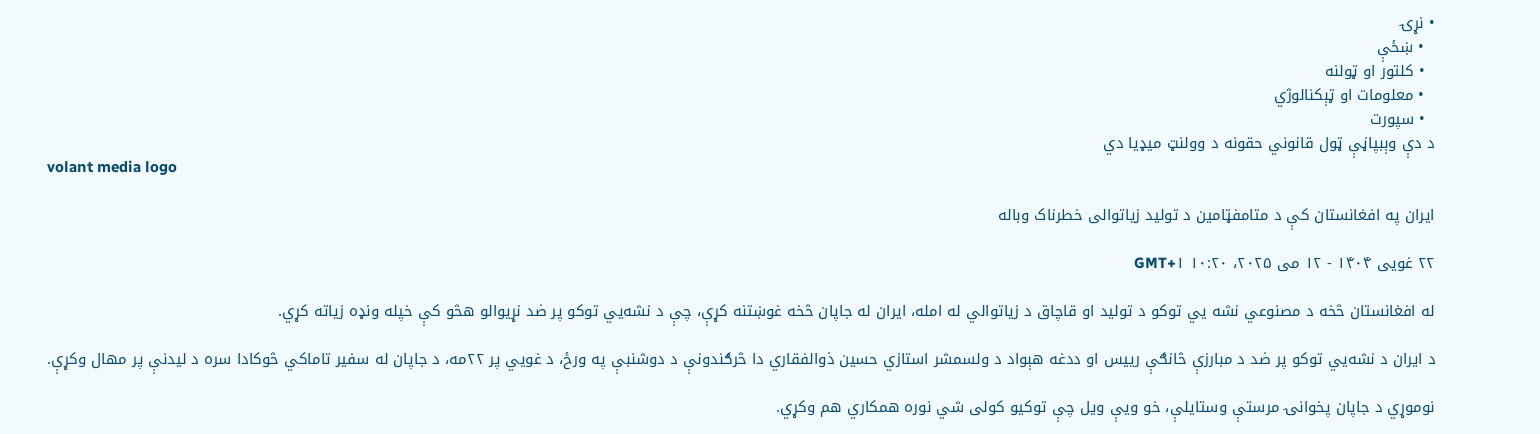• نړۍ
  • ښځې
  • کلتور او ټولنه
  • معلومات او ټېکنالوژي
  • سپورت
د دې وېبپاڼې ټول قانوني حقونه د وولنټ میډیا دي
volant media logo

ایران په افغانستان کې د متامفټامین د تولید زیاتوالی خطرناک وباله

۲۲ غویی ۱۴۰۴ - ۱۲ می ۲۰۲۵، ۱۰:۲۰ GMT+۱

له افغانستان څخه د مصنوعي نشه يي توکو د تولید او قاچاق د زیاتوالي له امله، ایران له جاپان څخه غوښتنه کړې، چې د نشه‌یي توکو پر ضد نړیوالو هڅو کې خپله ونډه زیاته کړي.

د ایران د نشه‌یي توکو پر ضد د مبارزې څانګې رییس او ددغه هېواد د ولسمشر استازي حسین ذوالفقاري دا څرګندونې د دوشنبې په ورځ، د غويي پر ۲۲مه، د جاپان له سفیر تاماکي څوکادا سره د لیدنې پر مهال وکړې.

نوموړي د جاپان پخوانۍ مرستې وستایلې، خو ویې ویل چې توکیو کولی شي نوره همکاري هم وکړي.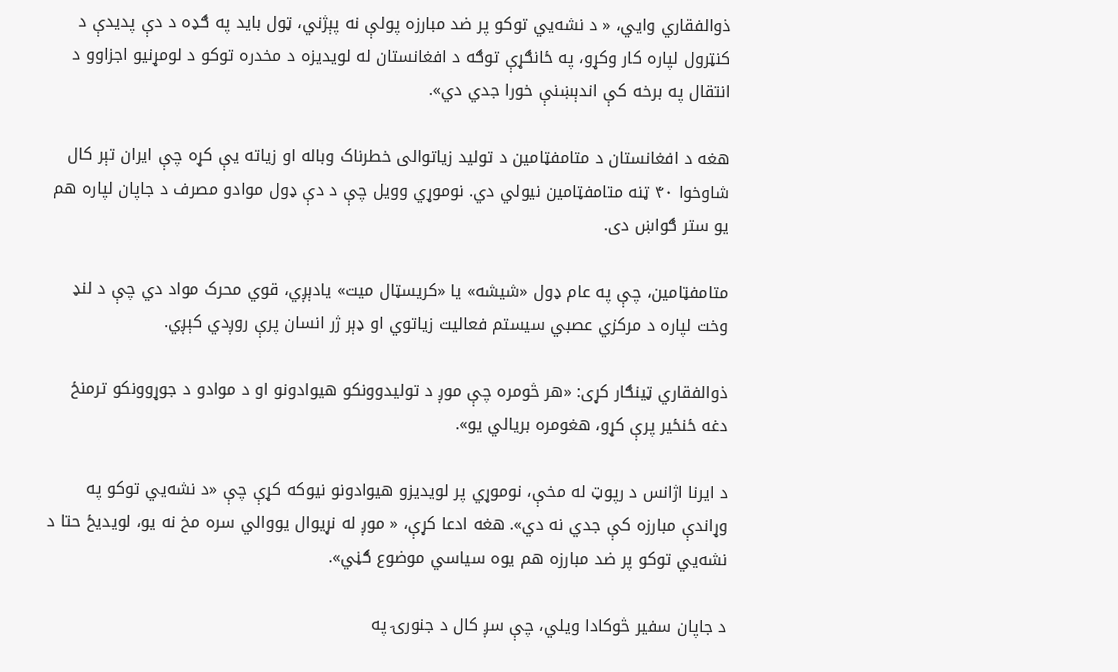ذوالفقاري وايي، « د نشه‌یي توکو پر ضد مبارزه پولې نه پېژني، ټول باید په ګډه د دې پدیدې د کنټرول لپاره کار وکړو، په ځانګړې توګه د افغانستان له لویدیزه د مخدره توکو د لومړنیو اجزاوو د انتقال په برخه کې اندېښنې خورا جدي دي».

هغه د افغانستان د متامفټامین د تولید زیاتوالی خطرناک وباله او زیاته یې کړه چې ایران تېر کال شاوخوا ۴۰ ټنه متامفټامین نیولي دي. نوموړي وویل چې د دې ډول موادو مصرف د جاپان لپاره هم یو ستر ګواښ دی.

متامفټامین، چې په عام ډول «شیشه» یا «کریسټال میت» یادېږي، قوي محرک مواد دي چې د لنډ وخت لپاره د مرکزي عصبي سیستم فعالیت زیاتوي او ډېر ژر انسان پرې روږدي کېږي.

ذوالفقاري ټینګار کړی: «هر څومره چې موږ د تولیدوونکو هیوادونو او د موادو د جوړوونکو ترمنځ دغه ځنځیر پرې کړو، هغومره بریالي یو».

د ایرنا اژانس د رپوټ له مخې، نوموړي پر لویدیزو هیوادونو نیوکه کړې چې «د نشه‌یي توکو په وړاندې مبارزه کې جدي نه دي». هغه ادعا کړې، « موږ له نړیوال یووالي سره مخ نه یو، لویدیځ حتا د نشه‌یي توکو پر ضد مبارزه هم یوه سیاسي موضوع ګڼي».

د جاپان سفیر څوکادا ویلي، چې سږ کال د جنورۍ په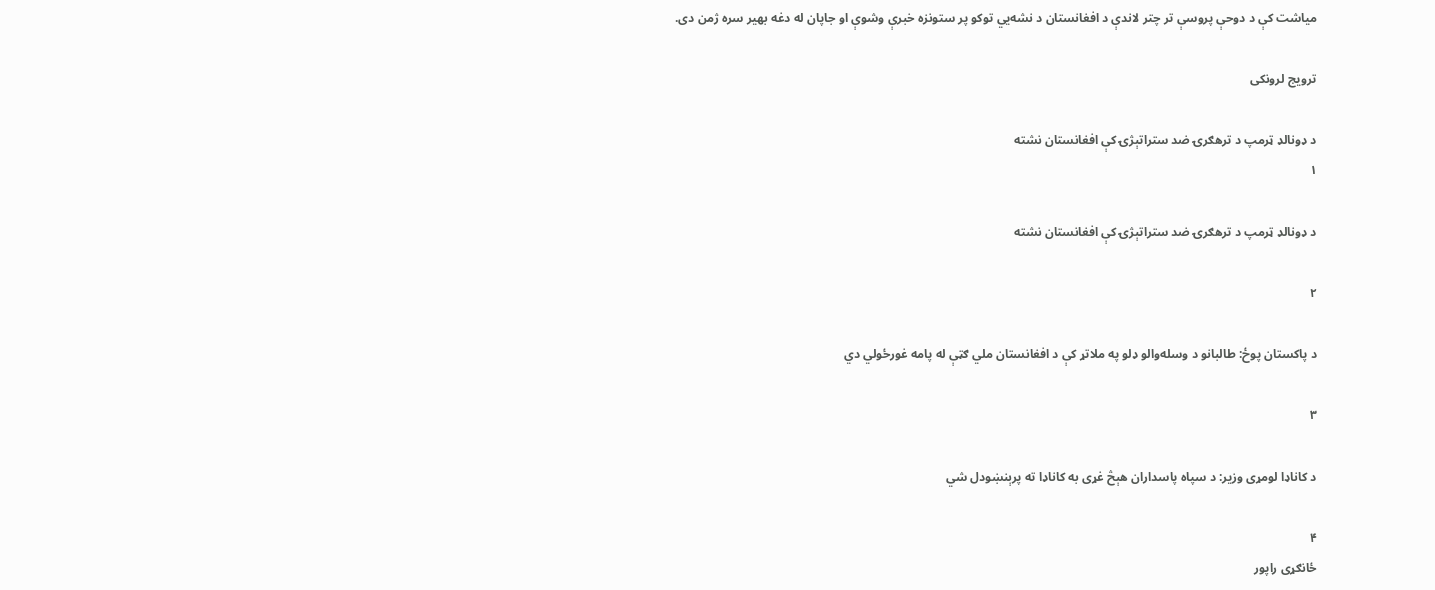میاشت کې د دوحې پروسې تر چتر لاندې د افغانستان د نشه‌یي توکو پر ستونزه خبرې وشوې او جاپان له دغه بهیر سره ژمن دی.

ترویج لرونکی

د ډونالډ ټرمپ د ترهګرۍ ضد ستراتېژۍ کې افغانستان نشته
۱

د ډونالډ ټرمپ د ترهګرۍ ضد ستراتېژۍ کې افغانستان نشته

۲

د پاکستان پوځ: طالبانو د وسله‌والو ډلو په ملاتړ کې د افغانستان ملي ګټې له پامه غورځولي دي

۳

د کاناډا لومړی وزیر: د سپاه پاسداران هېڅ غړی به کاناډا ته پرېنښودل شي

۴
ځانګړی راپور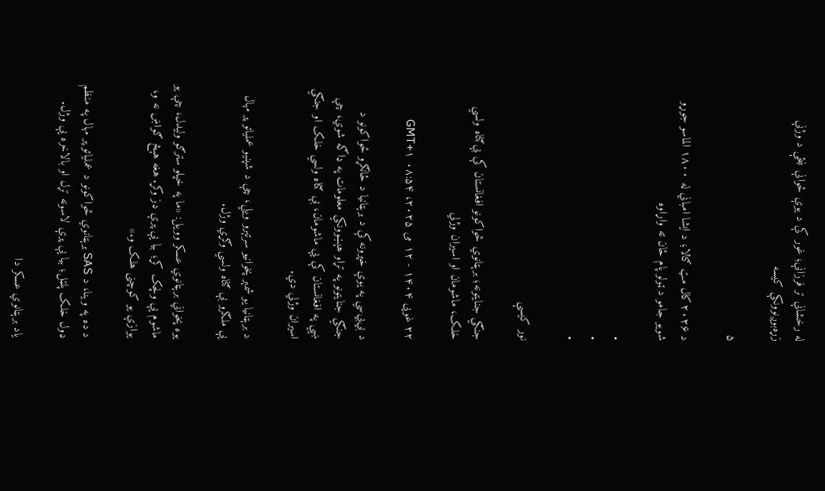له رخشانې تر فرزانې؛ غور کې د یوې ځوانې ښځې د وژنې زړه‌بوږنوونکې کیسه

۵

د ۲۰۲۶کال مټ ګالا؛ د ایشا امباني له ۱۸۰۰ الماسو جوړو شويو جامو د ټولو پام ځان ته واړاوه

•
•
•

نور کیسې

جنګي جنایتونه؛ برېټانوي ځواکونو افغانستان کې بې‌ګناه ولسي خلک، ماشومان او اسیران وژلي

۲۲ غویی ۱۴۰۴ - ۱۲ می ۲۰۲۵، ۰۸:۵۴ GMT+۱

د بي‌بي‌سي په یوې خپرونه کې د برېټانیا د ځانګړو ځواکونو د جنګي جنایتونو په تړاو هېښوونکي معلومات په ډاګه شوي، چې ښيي په افغانستان کې یې ماشومان، بې ګناه ولسي خلک او جنګي اسیران وژلي دي.

د برېټانیا یو شمېر پخوانیو سرتېرو ویلي،‌ چې د شپنیو عملیاتو پر مهال یې ملګرو بې ګناه ولسي وګړي وژل.

یوه پخواني برېټانوي عسکر وویل: «ما په خپلو سترګو وليدل، چې يو ماشوم يې ولچک کړ؛ بيا يې پرې ډز وکړ. هغه هېڅ ګواښ نه و، يوازې يو کوچنی هلک و.»

د ده په وينا، د SAS برېټانوي ځواکونو د عملیاتو‌ پر مهال په منظم ډول خلک پلټل؛ بیا یې پرې لاسونه تړل او بالاخره یې وژل.

یاد برېټانوي عسکر دا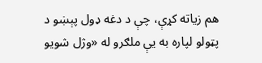هم زیاته کړې، چې د دغه ډول پېښو د پټولو لپاره به یې ملګرو له «وژل شویو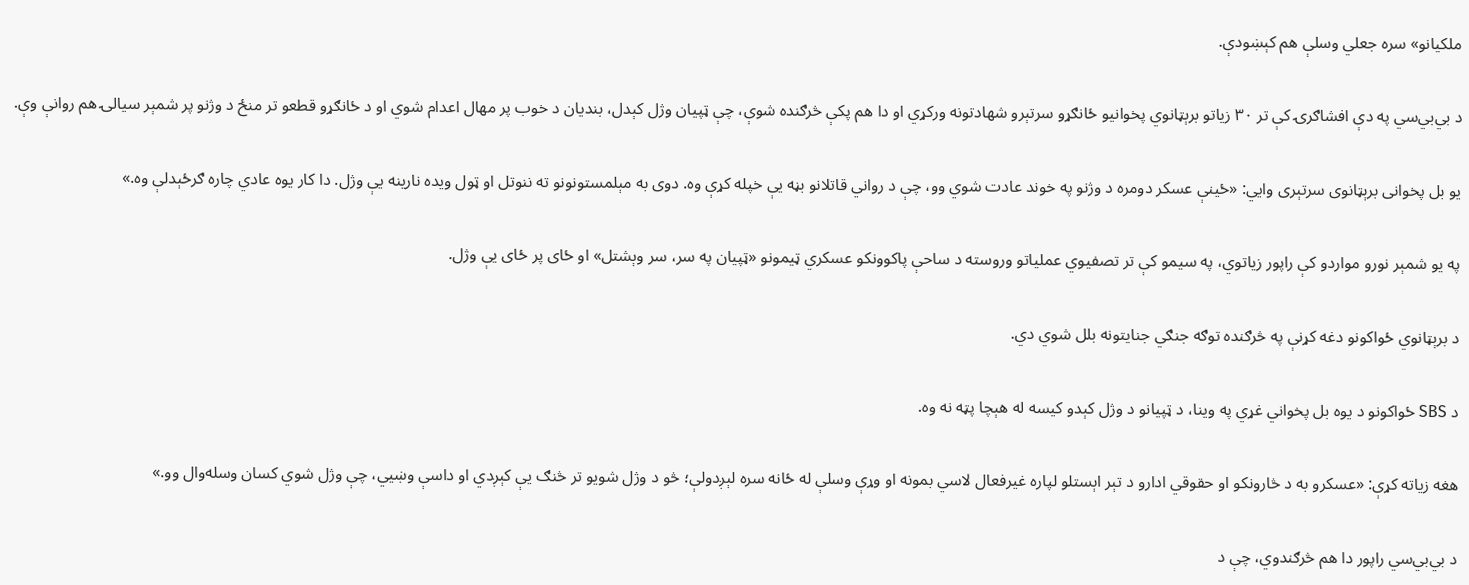ملکیانو» سره جعلي وسلې هم کېښودې.

د بي‌بي‌سي په دې افشاګرۍ کې تر ۳۰ زياتو برېټانوي پخوانيو ځانګړو سرتېرو شهادتونه ورکړي او دا هم پکې څرګنده شوې، چې ټپيان وژل کېدل، بنديان د خوب پر مهال اعدام شوي او د ځانګړو قطعو تر منځ د وژنو پر شمېر سيالۍ هم روانې وې.

يو بل پخوانی برېټانوی سرتېری وايي: «ځينې عسکر دومره د وژنو په خوند عادت شوي وو، چې د رواني قاتلانو بڼه يې خپله کړې وه. دوی به مېلمستونونو ته ننوتل او ټول ويده نارينه يې وژل. دا کار يوه عادي چاره ګرځېدلې وه.»

په يو شمېر نورو مواردو کې راپور زیاتوي، په سیمو کې تر تصفیوي عملیاتو وروسته د ساحې پاکوونکو عسکري ټیمونو «ټپیان په سر، سر وېشتل» او ځای پر ځای یې وژل.

د برېټانوي ځواکونو دغه کړنې په څرګنده توګه جنګي جنایتونه بلل شوي دي.

د SBS ځواکونو د یوه بل پخواني غړي په وینا، د ټپیانو د وژل کېدو کیسه له هېچا پټه نه وه.

هغه زیاته کړې: «عسکرو به د څارونکو او حقوقي ادارو د تېر اېستلو لپاره غيرفعال لاسي بمونه او وړې وسلې له ځانه سره لېږدولې؛ څو د وژل شويو تر څنګ يې کېږدي او داسې وښيي، چې وژل شوي کسان وسله‌وال وو.»

د بي‌بي‌سي راپور دا هم څرګندوي، چې د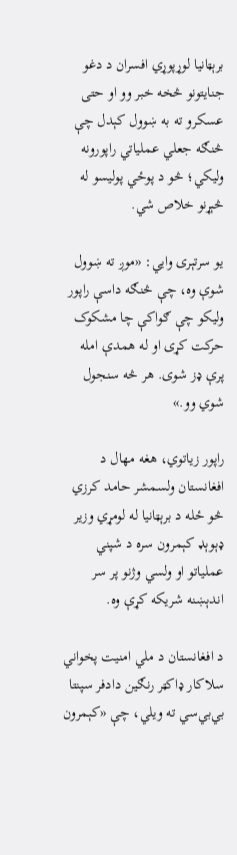برېټانيا لوړپوړي افسران د دغو جنايتونو څخه خبر وو او حتی عسکرو ته به ښوول کېدل چې څنګه جعلي عملياتي راپورونه وليکي؛ څو د پوځي پوليسو له څېړنو خلاص شي.

يو سرتېری وايي: «موږ ته ښوول شوې وه، چې څنګه داسې راپور ولیکو چې ګواکې چا مشکوک حرکت کړی او له همدې امله پرې ډز شوی. هر څه سنجول شوي وو.»

راپور زياتوي، هغه مهال د افغانستان ولسمشر حامد کرزي څو ځله د برېټانيا له لومړي وزیر ډېوېډ کېمرون سره د شپني عملياتو او ولسي وژنو پر سر اندېښنه شريکه کړې وه.

د افغانستان د ملي امنيت پخواني سلاکار ډاکټر رنګين دادفر سپنتا بي‌بي‌سي ته ويلي، چې «کېمرون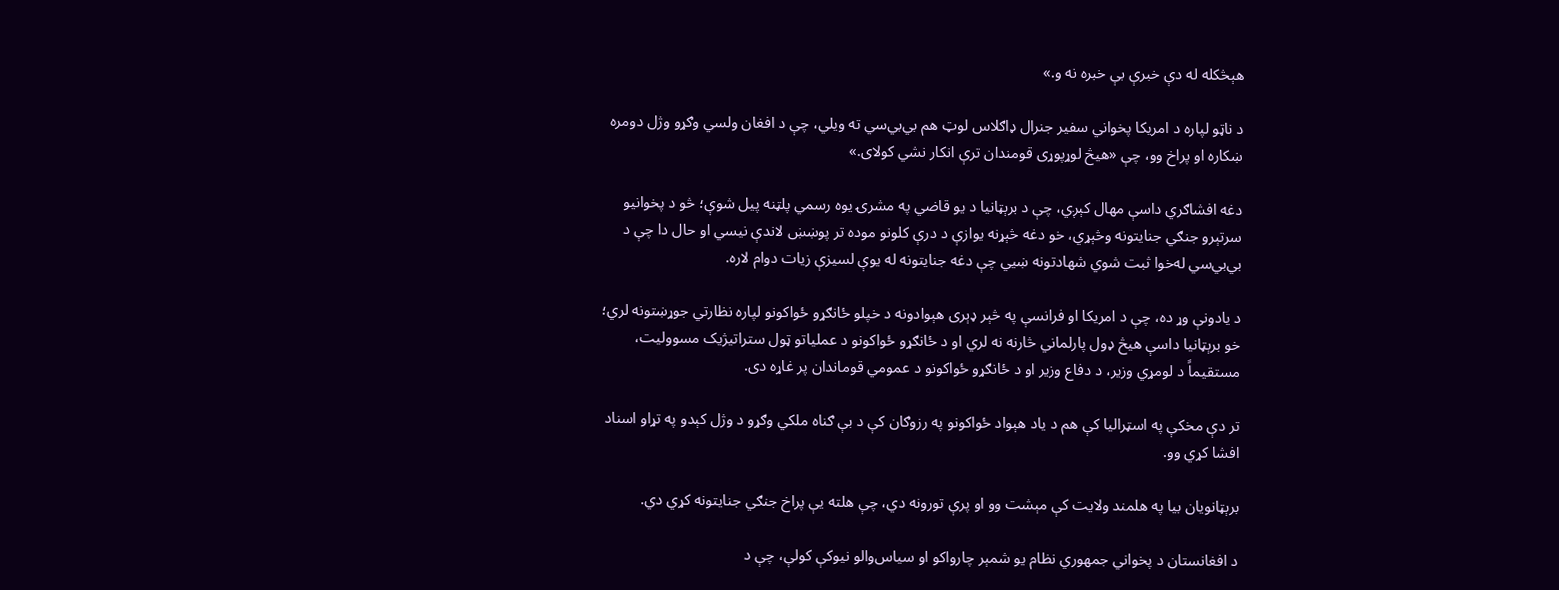هېڅکله له دې خبرې بې خبره نه و.»

د ناټو لپاره د امريکا پخواني سفير جنرال ډاګلاس لوټ هم بي‌بي‌سي ته ويلي، چې د افغان ولسي وګړو وژل دومره ښکاره او پراخ وو، چې «هیڅ لوړپوړی قومندان ترې انکار نشي کولای.»

دغه افشاګري داسې مهال کېږي، چې د برېټانيا د يو قاضي په مشرۍ يوه رسمي پلټنه پيل شوې؛ څو د پخوانيو سرتېرو جنګي جنایتونه وڅېړي،‌ خو دغه څېړنه يوازې د درې کلونو موده تر پوښښ لاندې نيسي او حال دا چې د بي‌بي‌سي له‌خوا ثبت شوي شهادتونه ښيي چې دغه جنايتونه له يوې لسيزې زيات دوام لاره.

د يادونې وړ ده، چې د امريکا او فرانسې په څېر ډېری هېوادونه د خپلو ځانګړو ځواکونو لپاره نظارتي جوړښتونه لري؛ خو برېټانيا داسې هيڅ ډول پارلماني څارنه نه لري او د ځانګړو ځواکونو د عملياتو ټول ستراتيژيک مسووليت، مستقيماً د لومړي وزیر، د دفاع وزير او د ځانګړو ځواکونو د عمومي قوماندان پر غاړه دی.

تر دې مخکې په اسټرالیا کې هم د یاد هېواد ځواکونو په رزوګان کې د بې ګناه ملکي وګړو د وژل کېدو په تړاو اسناد افشا کړي وو.

برېټانویان بیا په هلمند ولایت کې مېشت وو او پرې تورونه دي، چې هلته یې پراخ جنګي جنایتونه کړي دي.

د افغانستان د پخواني جمهوري نظام یو شمېر چارواکو او سیاس‌والو نیوکې کولې، چې د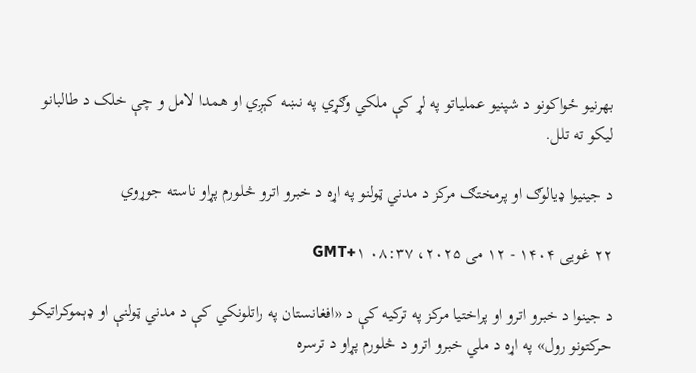بهرنیو ځواکونو د شپنیو عملیاتو په لړ کې ملکي وګړي په نښه کېږي او همدا لامل و چې خلک د طالبانو لیکو ته تلل.

د جینیوا ډیالوګ او پرمختګ مرکز د مدني ټولنو په اړه د خبرو اترو څلورم پړاو ناسته جوړوي

۲۲ غویی ۱۴۰۴ - ۱۲ می ۲۰۲۵، ۰۸:۳۷ GMT+۱

د جینوا د خبرو اترو او پراختیا مرکز په ترکیه کې د «افغانستان په راتلونکي کې د مدني ټولنې او ډېموکراتیکو حرکتونو رول» په اړه د ملي خبرو اترو د څلورم پړاو د ترسره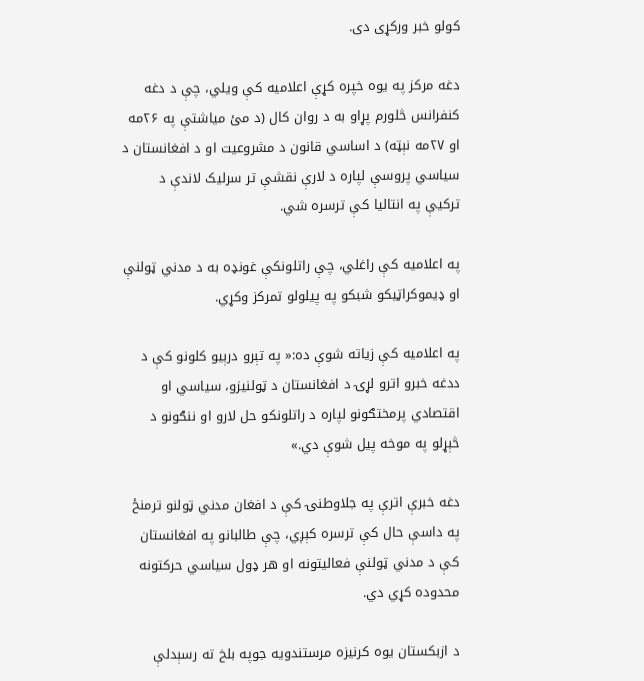کولو خبر ورکړی دی.

دغه مرکز په یوه خپره کړې اعلامیه کې ویلي، چې د دغه کنفرانس څلورم پړاو به د روان کال (د مئ میاشتې په ۲۶مه او ۲۷مه نېټه) د اساسي قانون د مشروعیت او د افغانستان د سیاسي پروسې لپاره د لارې نقشې تر سرلیک لاندې د ترکیې په انتالیا کې ترسره شي.

په اعلامیه کې راغلي، چې راتلونکې غونډه به د مدني ټولنې او ډیموکراټیکو شبکو په پیلولو تمرکز وکړي.

په اعلامیه کې زیاته شوې ده:« په تېرو درېیو کلونو کې د ددغه خبرو اترو لړۍ د افغانستان د ټولنیزو، سیاسي او اقتصادي پرمختګونو لپاره د راتلونکو حل لارو او ننګونو د څېړلو په موخه پیل شوې دي.»

دغه خبرې اترې په جلاوطنۍ کې د افغان مدني ټولنو ترمنځ په داسې حال کې ترسره کېږي، چې طالبانو په افغانستان کې د مدني ټولنې فعالیتونه او هر ډول سیاسي حرکتونه محدوده کړي دي.

د ازبکستان یوه کرنیزه مرستندویه جوپه بلخ ته رسېدلې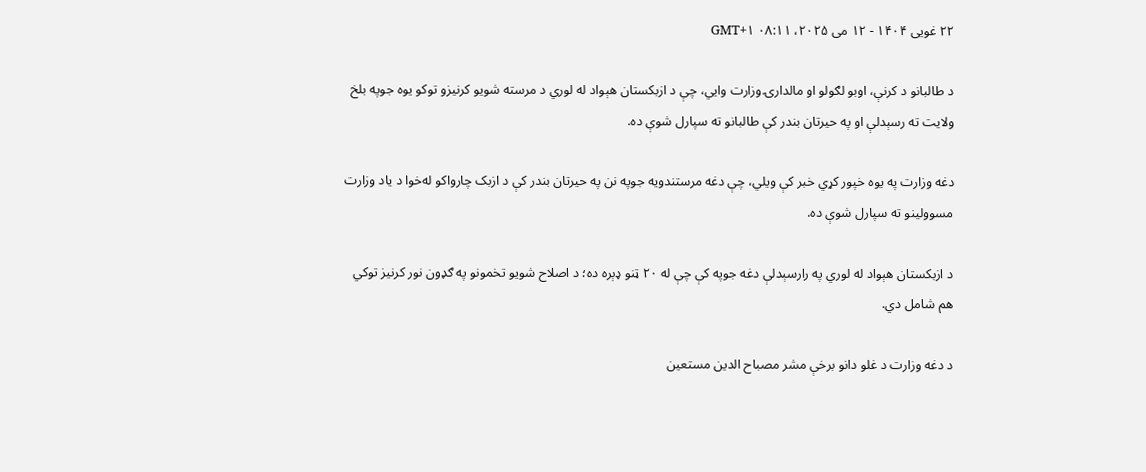۲۲ غویی ۱۴۰۴ - ۱۲ می ۲۰۲۵، ۰۸:۱۱ GMT+۱

د طالبانو د کرنې، اوبو لګولو او مالدارۍ وزارت وایي، چې د ازبکستان هېواد له لوري د مرسته شویو کرنیزو توکو یوه جوپه بلخ ولایت ته رسېدلې او په حیرتان بندر کې طالبانو ته سپارل شوې ده.

دغه وزارت په یوه خپور کړي خبر کې ویلي، چې دغه مرستندویه جوپه نن په حیرتان بندر کې د ازبک چارواکو له‌خوا د یاد وزارت مسوولینو ته سپارل شوې ده.

د ازبکستان هېواد له لوري په رارسېدلې دغه جوپه کې چې له ۲۰ ټنو ډېره ده؛ د اصلاح شویو تخمونو په ګډون نور کرنیز توکي هم شامل دي.

د دغه وزارت د غلو دانو برخې مشر مصباح الدین مستعین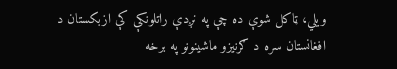ویلي، ټاکل شوې ده چې په نږدې راتلونکې کې ازبکستان د افغانستان سره د ګرنیزو ماشینونو په برخه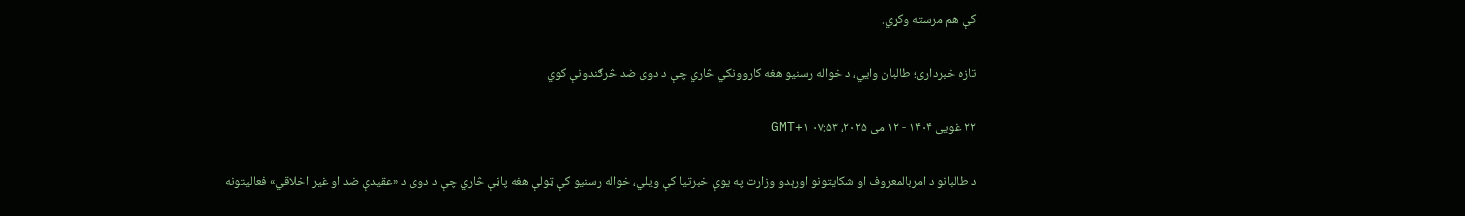کې هم مرسته وکړي.

تازه خبرداری؛ طالبان وایي، د خواله رسنیو هغه کاروونکي څاري چې د دوی ضد څرګندونې کوي

۲۲ غویی ۱۴۰۴ - ۱۲ می ۲۰۲۵، ۰۷:۵۳ GMT+۱

د طالبانو د امربالمعروف او شکایتونو اورېدو وزارت په یوې خبرتیا کې ویلي، خواله رسنیو کې ټولې هغه پاڼې څاري چې د دوی د «عقیدې ضد او غیر اخلاقي» فعالیتونه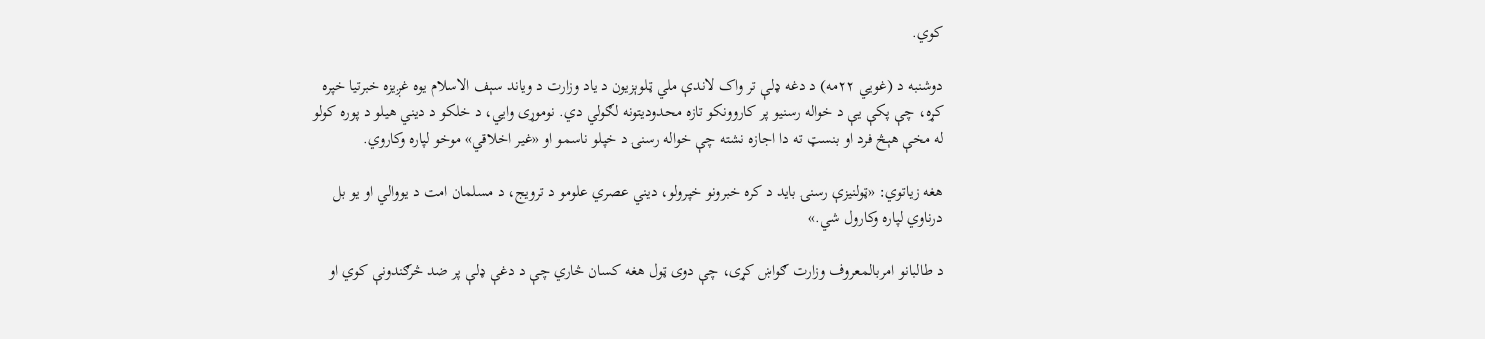کوي.

دوشنبه د (غويي ۲۲مه) د دغه ډلې تر واک لاندې ملي ټلوېزیون د یاد وزارت د ویاند سېف الاسلام یوه غږیزه خبرتیا خپره کړه، چې پکې یې د خواله رسنیو پر کاروونکو تازه محدودیتونه لګولي دي. نوموړی وایي، د خلکو د دیني هیلو د پوره کولو له مخې هېڅ فرد او بنسټ ته دا اجازه نشته چې خواله رسنۍ د خپلو ناسمو او «غیر اخلاقي» موخو لپاره وکاروي.

هغه زیاتوي: «ټولنیزې رسنۍ باید د کره خبرونو خپرولو، دیني عصري علومو د ترویج، د مسلمان امت د یووالي او یو بل درناوي لپاره وکارول شي.»

د طالبانو امربالمعروف وزارت ګواښ کړی، چې دوی ټول هغه کسان څاري چې د دغې ډلې پر ضد څرګندونې کوي او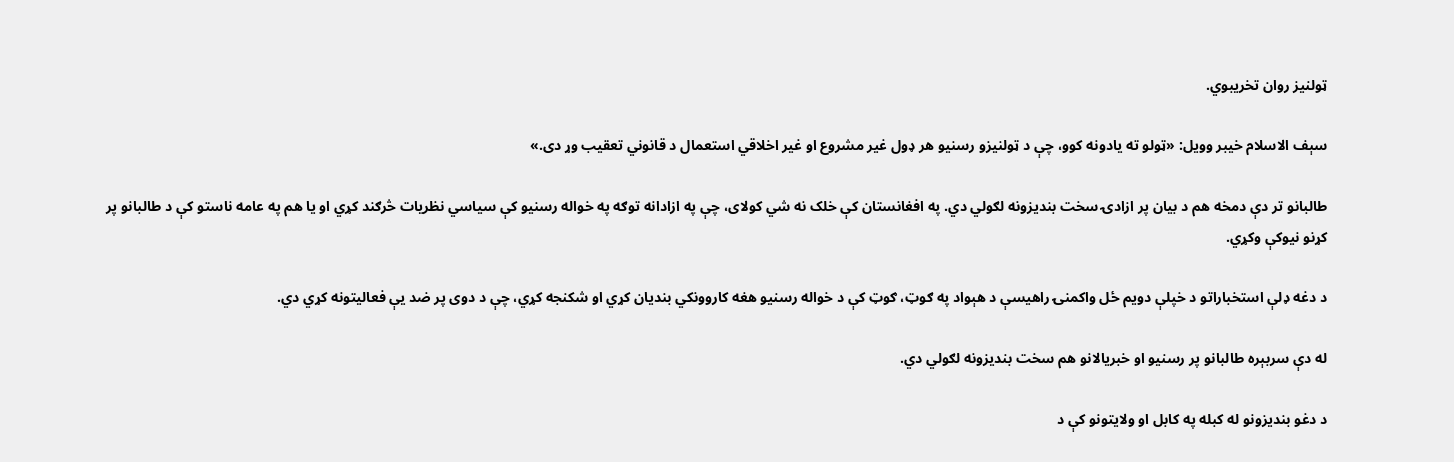ټولنیز روان تخریبوي.

سېف الاسلام خیبر وویل: «ټولو ته یادونه کوو، چې د ټولنیزو رسنیو هر ډول غیر مشروع او غیر اخلاقي استعمال د قانوني تعقیب وړ دی.»

طالبانو تر دې دمخه هم د بیان پر ازادۍ سخت بندیزونه لګولي دي. په افغانستان کې خلک نه شي کولای، چې په ازادانه توګه په خواله رسنیو کې سیاسي نظریات څرګند کړي او یا هم په عامه ناستو کې د طالبانو پر کړنو نیوکې وکړي.

د دغه ډلې استخباراتو د خپلې دویم ځل واکمنۍ راهیسې د هېواد په ګوټ، ګوټ کې د خواله رسنیو هغه کاروونکي بندیان کړي او شکنجه کړي، چې د دوی پر ضد یې فعالیتونه کړي دي.

له دې سربېره طالبانو پر رسنیو او خبریالانو هم سخت بندیزونه لګولي دي.

د دغو بندیزونو له کبله په کابل او ولایتونو کې د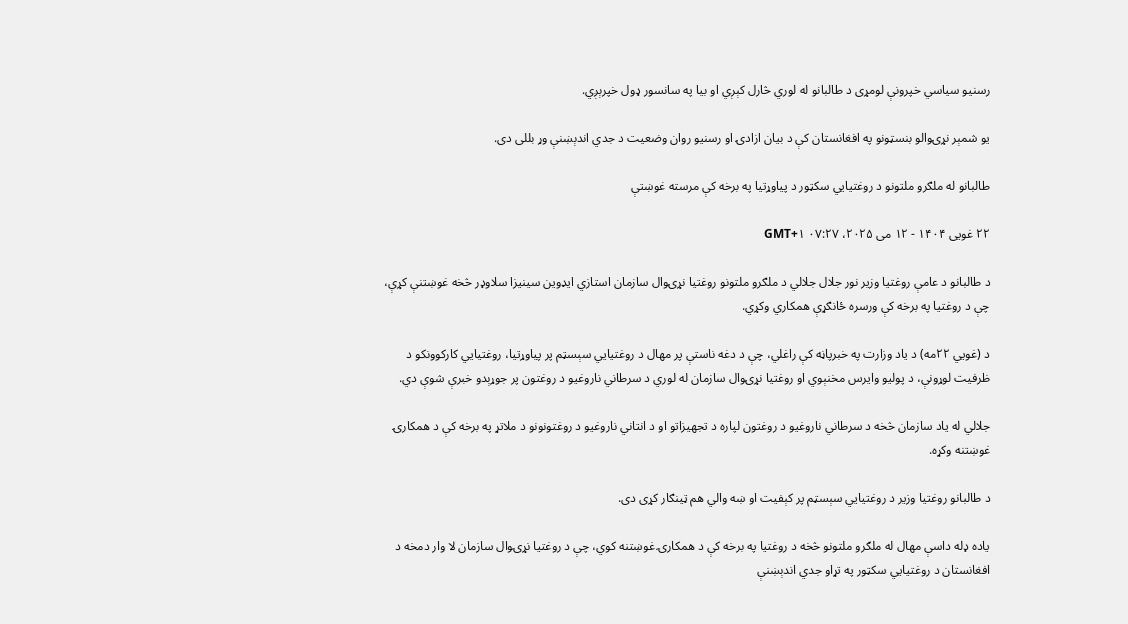رسنیو سیاسي خپرونې لومړی د طالبانو له لوري څارل کېږي او بیا په سانسور ډول خپرېږي.

یو شمېر نړۍوالو بنسټونو په افغانستان کې د بیان ازادۍ او رسنیو روان وضعیت د جدي اندېښنې وړ بللی دی.

طالبانو له ملګرو ملتونو د روغتیايي سکټور د پیاوړتیا په برخه کې مرسته غوښتې

۲۲ غویی ۱۴۰۴ - ۱۲ می ۲۰۲۵، ۰۷:۲۷ GMT+۱

د طالبانو د عامې روغتیا وزیر نور جلال جلالي د ملګرو ملتونو روغتیا نړۍوال سازمان استازي ایډوین سینیزا سلاوډر څخه غوښتنې کړې، چې د روغتیا په برخه کې ورسره ځانګړې همکاري وکړي.

د (غویي ۲۲مه) د یاد وزارت په خبرپاڼه کې راغلي، چې د دغه ناستې پر مهال د روغتیایي سېسټم پر پیاوړتیا، روغتیایي کارکوونکو د ظرفیت لوړونې، د پولیو وایرس مخنېوي او روغتیا نړۍوال سازمان له لوري د سرطاني ناروغیو د روغتون پر جوړېدو خبرې شوې دي.

جلالي له یاد سازمان څخه د سرطاني ناروغیو د روغتون لپاره د تجهیزاتو او د انتاني ناروغیو د روغتونونو د ملاتړ په برخه کې د همکارۍ غوښتنه وکړه.

د طالبانو روغتیا وزیر د روغتیایي سېسټم پر کېفیت او ښه والي هم ټینګار کړی دی.

یاده ډله داسې مهال له ملګرو ملتونو څخه د روغتیا په برخه کې د همکارۍ غوښتنه کوي، چې د روغتیا نړۍوال سازمان لا وار دمخه د افغانستان د روغتیايي سکټور په تړاو جدي اندېښنې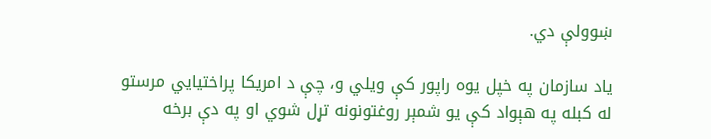ښوولې دي.

یاد سازمان په خپل یوه راپور کې ویلي‌ و، چې د امریکا پراختیایي مرستو له کبله په هېواد کې یو شمېر روغتونونه تړل شوي او په دې برخه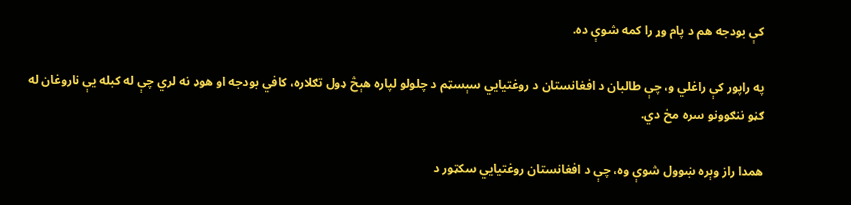کې بودجه هم د پام وړ را کمه شوې ده.

په راپور کې راغلي و، چې طالبان د افغانستان د روغتیايي سېسټم د چلولو لپاره هېڅ ډول تګلاره،‌ کافي بودجه او هوډ نه لري چې له کبله یې ناروغان له ګڼو ننګوونو سره مخ دي.

همدا راز وېره ښوول شوې وه، چې د افغانستان روغتیایي سکټور د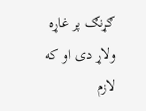ګړنګ پر غاړه ولاړ دی او که لازم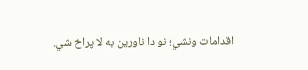اقدامات ونشي؛ نو دا ناورین به لا پراخ شي.